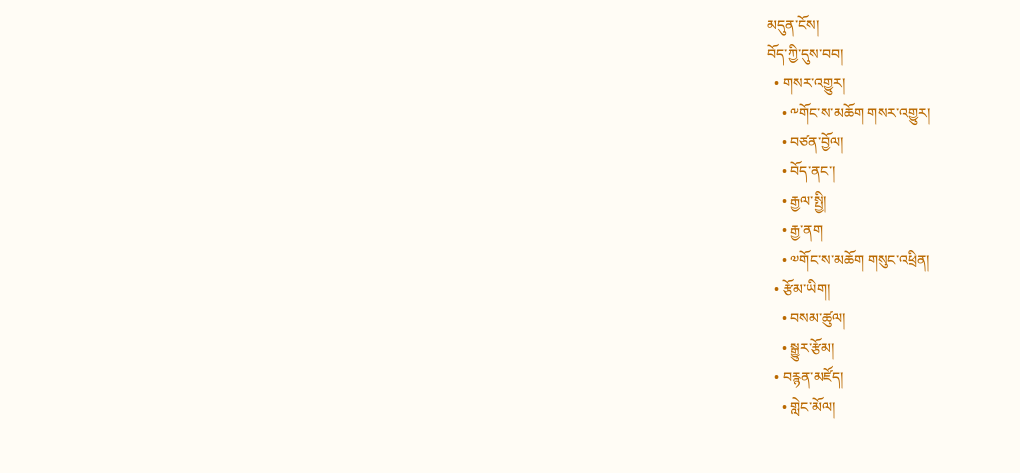མདུན་ངོས།
བོད་ཀྱི་དུས་བབ།
  • གསར་འགྱུར།
    • ༸གོང་ས་མཆོག གསར་འགྱུར།
    • བཙན་བྱོལ།
    • བོད་ནང་།
    • རྒྱལ་སྤྱི།
    • རྒྱ་ནག
    • ༧གོང་ས་མཆོག གསུང་འཕྲིན།
  • རྩོམ་ཡིག།
    • བསམ་ཚུལ།
    • སྒྱུར་རྩོམ།
  • བརྙན་མཛོད།
    • གླེང་མོལ།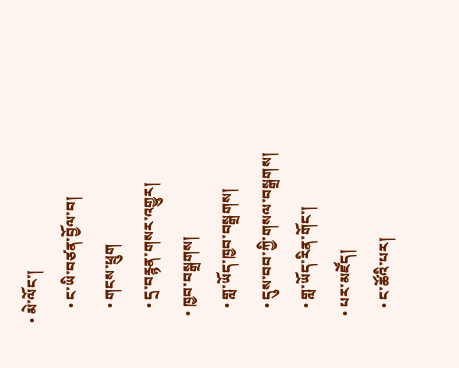• མེ་ལོང་།
    • ང་ཡི་བཙན་བྱོལ་བ།
    • གངས་ཕྲུག
    • དྲ་བརྙན་གསར་འགྱུར།
  • ཁྱབ་བསྒྲགས།
    • གླ་ཡོད་ཁྱབ་བསྒྲགས།
    • དུས་བབ་ཀྱི་གསལ་བསྒྲགས།
    • གླ་ཡོད་རིན་གོང་།
  • པར་མཛོད།
    • ང་ཚོའི་པར།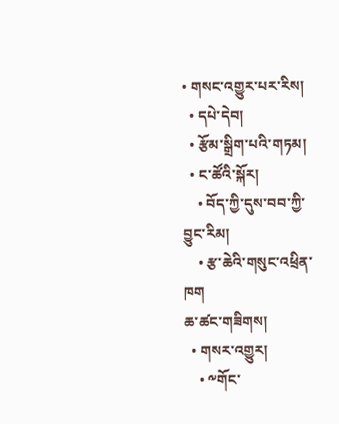• གསང་འགྱུར་པར་རིས།
  • དཔེ་དེབ།
  • རྩོམ་སྒྲིག་པའི་གཏམ།
  • ང་ཚོའི་སྐོར།
    • བོད་ཀྱི་དུས་བབ་ཀྱི་བྱུང་རིམ།
    • རྩ་ཆེའི་གསུང་འཕྲིན་ཁག
ཆ་ཚང་གཟིགས།
  • གསར་འགྱུར།
    • ༸གོང་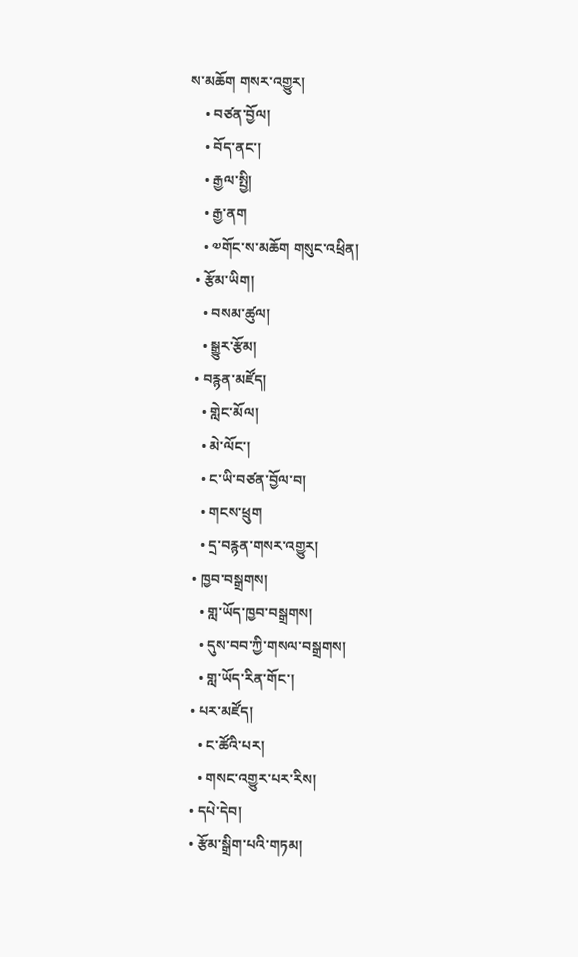ས་མཆོག གསར་འགྱུར།
    • བཙན་བྱོལ།
    • བོད་ནང་།
    • རྒྱལ་སྤྱི།
    • རྒྱ་ནག
    • ༧གོང་ས་མཆོག གསུང་འཕྲིན།
  • རྩོམ་ཡིག།
    • བསམ་ཚུལ།
    • སྒྱུར་རྩོམ།
  • བརྙན་མཛོད།
    • གླེང་མོལ།
    • མེ་ལོང་།
    • ང་ཡི་བཙན་བྱོལ་བ།
    • གངས་ཕྲུག
    • དྲ་བརྙན་གསར་འགྱུར།
  • ཁྱབ་བསྒྲགས།
    • གླ་ཡོད་ཁྱབ་བསྒྲགས།
    • དུས་བབ་ཀྱི་གསལ་བསྒྲགས།
    • གླ་ཡོད་རིན་གོང་།
  • པར་མཛོད།
    • ང་ཚོའི་པར།
    • གསང་འགྱུར་པར་རིས།
  • དཔེ་དེབ།
  • རྩོམ་སྒྲིག་པའི་གཏམ།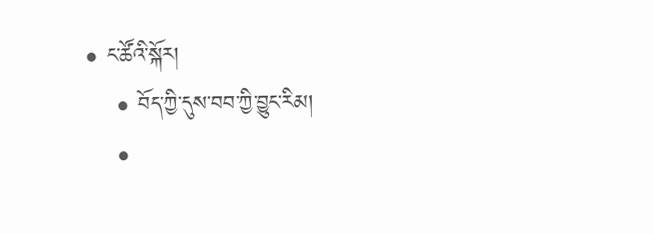• ང་ཚོའི་སྐོར།
    • བོད་ཀྱི་དུས་བབ་ཀྱི་བྱུང་རིམ།
    •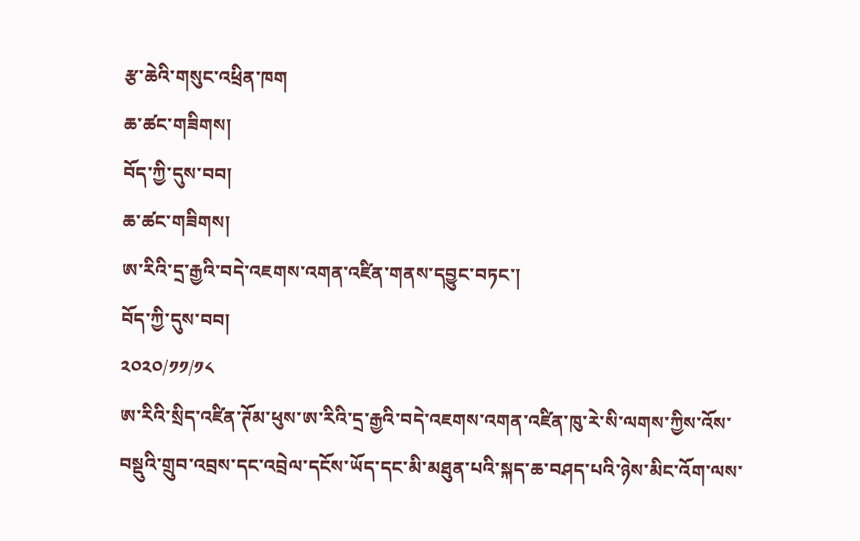རྩ་ཆེའི་གསུང་འཕྲིན་ཁག
ཆ་ཚང་གཟིགས།
བོད་ཀྱི་དུས་བབ།
ཆ་ཚང་གཟིགས།
ཨ་རིའི་དྲ་རྒྱའི་བདེ་འཇགས་འགན་འཛིན་གནས་དབྱུང་བཏང་།
བོད་ཀྱི་དུས་བབ།
༢༠༢༠/༡༡/༡༨
ཨ་རིའི་སྲིད་འཛིན་ཊོམ་ཕུས་ཨ་རིའི་དྲ་རྒྱའི་བདེ་འཇགས་འགན་འཛིན་ཁུ་རེ་སི་ལགས་ཀྱིས་འོས་བསྡུའི་གྲུབ་འབྲས་དང་འབྲེལ་དངོས་ཡོད་དང་མི་མཐུན་པའི་སྐད་ཆ་བཤད་པའི་ཉེས་མིང་འོག་ལས་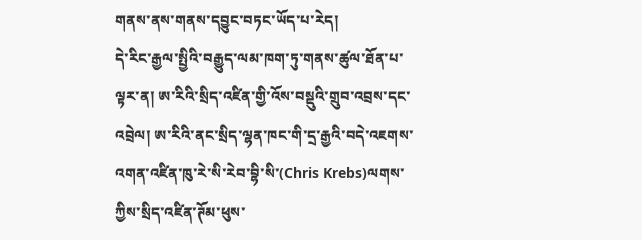གནས་ནས་གནས་དབྱུང་བཏང་ཡོད་པ་རེད།
དེ་རིང་རྒྱལ་སྤྱིའི་བརྒྱུད་ལམ་ཁག་ཏུ་གནས་ཚུལ་ཐོན་པ་ལྟར་ན། ཨ་རིའི་སྲིད་འཛིན་གྱི་འོས་བསྡུའི་གྲུབ་འབྲས་དང་འབྲེལ། ཨ་རིའི་ནང་སྲིད་ལྷན་ཁང་གི་དྲ་རྒྱའི་བདེ་འཇགས་འགན་འཛིན་ཁུ་རེ་སི་རེབ་བྷི་སི་(Chris Krebs)ལགས་ཀྱིས་སྲིད་འཛིན་ཊོམ་ཕུས་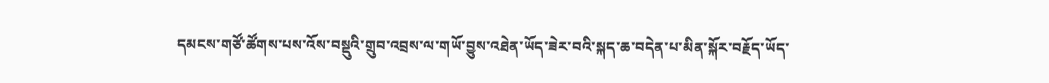དམངས་གཙོ་ཚོགས་པས་འོས་བསྡུའི་གྲུབ་འབྲས་ལ་གཡོ་བྱུས་འཐེན་ཡོད་ཟེར་བའི་སྐད་ཆ་བདེན་པ་མིན་སྐོར་བརྗོད་ཡོད་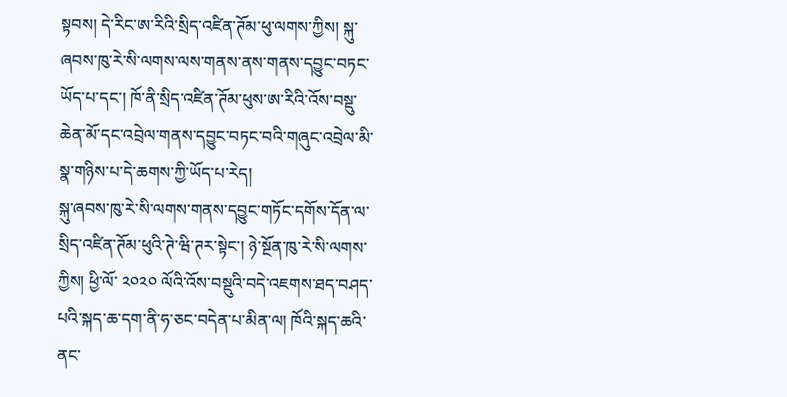སྟབས། དེ་རིང་ཨ་རིའི་སྲིད་འཛིན་ཊོམ་ཕུ་ལགས་ཀྱིས། སྐུ་ཞབས་ཁུ་རེ་སི་ལགས་ལས་གནས་ནས་གནས་དབྱུང་བཏང་ཡོད་པ་དང་། ཁོ་ནི་སྲིད་འཛིན་ཊོམ་ཕུས་ཨ་རིའི་འོས་བསྡུ་ཆེན་མོ་དང་འབྲེལ་གནས་དབྱུང་བཏང་བའི་གཞུང་འབྲེལ་མི་སྣ་གཉིས་པ་དེ་ཆགས་ཀྱི་ཡོད་པ་རེད།
སྐུ་ཞབས་ཁུ་རེ་སི་ལགས་གནས་དབྱུང་གཏོང་དགོས་དོན་ལ་སྲིད་འཛིན་ཊོམ་ཕུའི་ཊེ་ཝི་ཊར་སྟེང་། ཉེ་སྔོན་ཁུ་རེ་སི་ལགས་ཀྱིས། ཕྱི་ལོ་ ༢༠༢༠ ལོའི་འོས་བསྡུའི་བདེ་འཇགས་ཐད་བཤད་པའི་སྐད་ཆ་དག་ནི་ཧ་ཅང་བདེན་པ་མིན་ལ། ཁོའི་སྐད་ཆའི་ནང་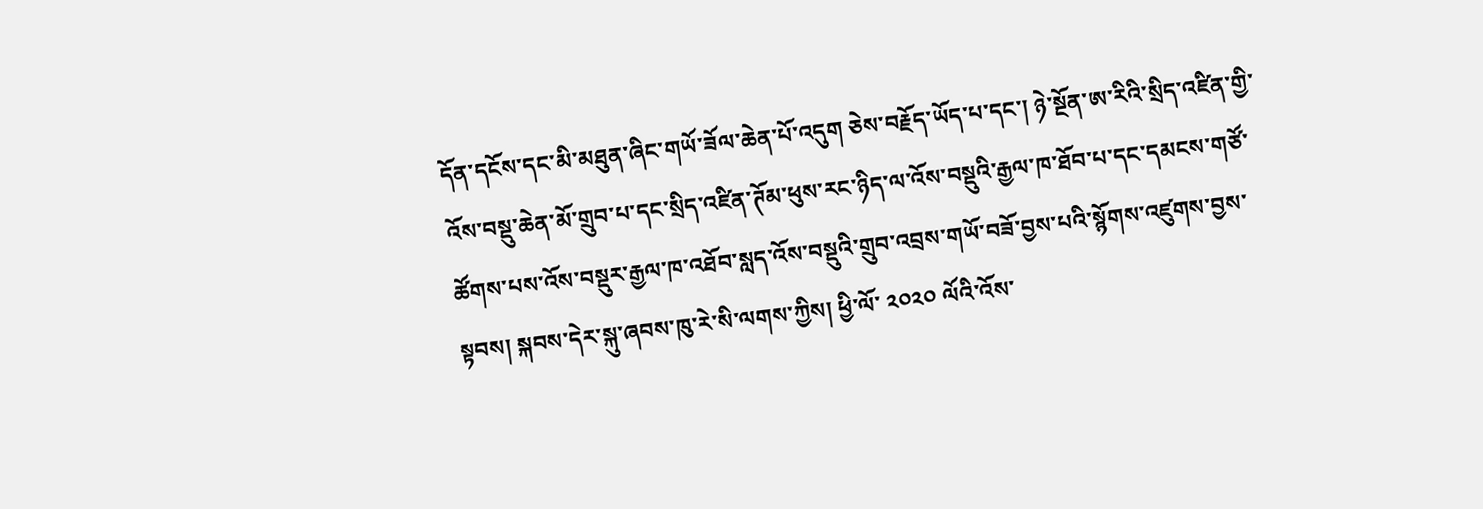དོན་དངོས་དང་མི་མཐུན་ཞིང་གཡོ་ཟོལ་ཆེན་པོ་འདུག ཅེས་བརྗོད་ཡོད་པ་དང་། ཉེ་སྔོན་ཨ་རིའི་སྲིད་འཛིན་གྱི་འོས་བསྡུ་ཆེན་མོ་གྲུབ་པ་དང་སྲིད་འཛིན་ཊོམ་ཕུས་རང་ཉིད་ལ་འོས་བསྡུའི་རྒྱལ་ཁ་ཐོབ་པ་དང་དམངས་གཙོ་ཚོགས་པས་འོས་བསྡུར་རྒྱལ་ཁ་འཐོབ་སླད་འོས་བསྡུའི་གྲུབ་འབྲས་གཡོ་བཟོ་བྱས་པའི་སྙོགས་འཛུགས་བྱས་སྟབས། སྐབས་དེར་སྐུ་ཞབས་ཁུ་རེ་སི་ལགས་ཀྱིས། ཕྱི་ལོ་ ༢༠༢༠ ལོའི་འོས་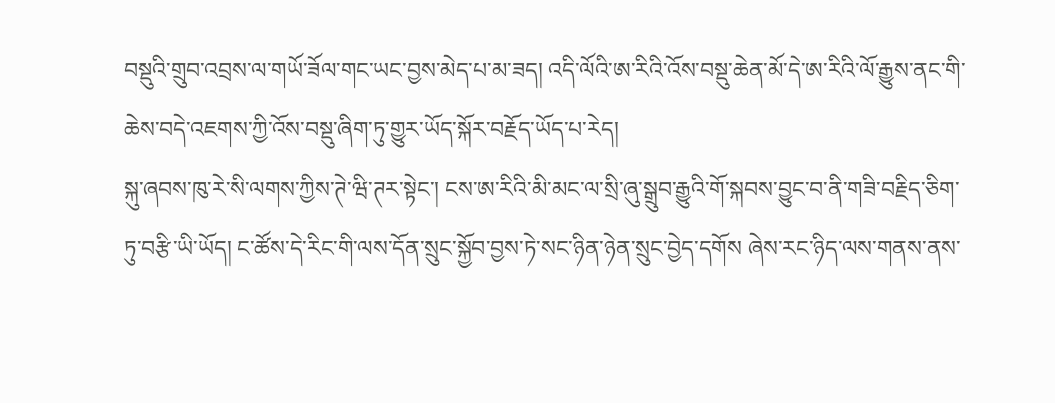བསྡུའི་གྲུབ་འབྲས་ལ་གཡོ་ཟོལ་གང་ཡང་བྱས་མེད་པ་མ་ཟད། འདི་ལོའི་ཨ་རིའི་འོས་བསྡུ་ཆེན་མོ་དེ་ཨ་རིའི་ལོ་རྒྱུས་ནང་གི་ཆེས་བདེ་འཇགས་ཀྱི་འོས་བསྡུ་ཞིག་ཏུ་གྱུར་ཡོད་སྐོར་བརྗོད་ཡོད་པ་རེད།
སྐུ་ཞབས་ཁུ་རེ་སི་ལགས་ཀྱིས་ཊེ་ཝི་ཊར་སྟེང་། ངས་ཨ་རིའི་མི་མང་ལ་སྲི་ཞུ་སྒྲུབ་རྒྱུའི་གོ་སྐབས་བྱུང་བ་ནི་གཟི་བརྗིད་ཅིག་ཏུ་བརྩི་ཡི་ཡོད། ང་ཚོས་དེ་རིང་གི་ལས་དོན་སྲུང་སྐྱོབ་བྱས་ཏེ་སང་ཉིན་ཉེན་སྲུང་བྱེད་དགོས ཞེས་རང་ཉིད་ལས་གནས་ནས་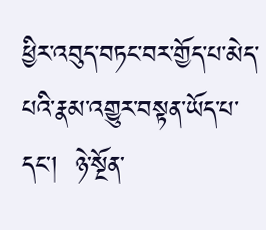ཕྱིར་འབུད་བཏང་བར་གྱོད་པ་མེད་པའི་རྣམ་འགྱུར་བསྟན་ཡོད་པ་དང་།  ཉེ་སྔོན་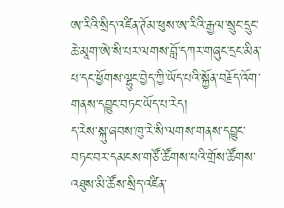ཨ་རིའི་སྲིད་འཛིན་ཊོམ་ཕུས་ཨ་རིའི་རྒྱལ་སྲུང་དྲུང་ཆེ་མཱག་ཨེ་སི་པར་ལགས་བློ་དཀར་གཞུང་དྲང་མིན་པ་དང་ཕྱོགས་ལྷུང་བྱེད་ཀྱི་ཡོད་པའི་སྐྱོན་བརྗོད་འོག་གནས་དབྱུང་བཏང་ཡོད་པ་རེད།
ད་རེས་སྐུ་ཞབས་ཁུ་རེ་སི་ལགས་གནས་དབྱུང་བཏང་བར་དམངས་གཙོ་ཚོགས་པའི་གྲོས་ཚོགས་འཐུས་མི་ཚོས་སྲིད་འཛིན་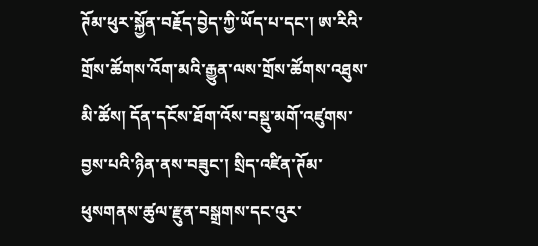ཊོམ་ཕུར་སྐྱོན་བརྗོད་བྱེད་ཀྱི་ཡོད་པ་དང་། ཨ་རིའི་གྲོས་ཚོགས་འོག་མའི་རྒྱུན་ལས་གྲོས་ཚོགས་འཐུས་མི་ཚོས། དོན་དངོས་ཐོག་འོས་བསྡུ་མགོ་འཛུགས་བྱས་པའི་ཉིན་ནས་བཟུང་། སྲིད་འཛིན་ཊོམ་ཕུསགནས་ཚུལ་རྫུན་བསྒྲགས་དང་འུར་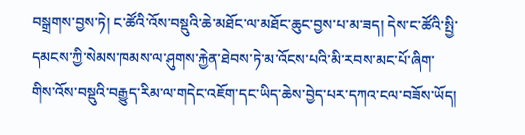བསྒྲགས་བྱས་ཏེ། ང་ཚོའི་འོས་བསྡུའི་ཆེ་མཐོང་ལ་མཐོང་ཆུང་བྱས་པ་མ་ཟད། དེས་ང་ཚོའི་སྤྱི་དམངས་ཀྱི་སེམས་ཁམས་ལ་ཤུགས་རྐྱེན་ཐེབས་ཏེ་མ་འོངས་པའི་མི་རབས་མང་པོ་ཞིག་གིས་འོས་བསྡུའི་བརྒྱུད་རིམ་ལ་གདེང་འཇོག་དང་ཡིད་ཆེས་བྱེད་པར་དཀའ་ངལ་བཟོས་ཡོད།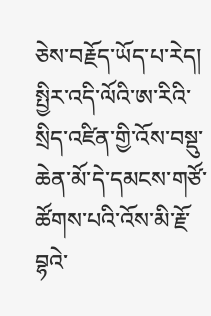ཅེས་བརྗོད་ཡོད་པ་རེད།
སྤྱིར་འདི་ལོའི་ཨ་རིའི་སྲིད་འཛིན་གྱི་འོས་བསྡུ་ཆེན་མོ་དེ་དམངས་གཙོ་ཚོགས་པའི་འོས་མི་རྗོ་བྷའེ་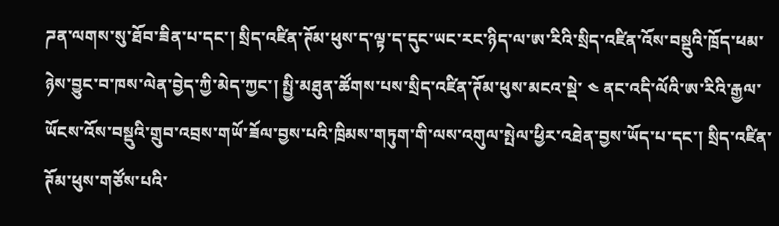ཌན་ལགས་སུ་ཐོབ་ཟིན་པ་དང་། སྲིད་འཛིན་ཊོམ་ཕུས་ད་ལྟ་ད་དུང་ཡང་རང་ཉིད་ལ་ཨ་རིའི་སྲིད་འཛིན་འོས་བསྡུའི་ཁྲོད་ཕམ་ཉེས་བྱུང་བ་ཁས་ལེན་བྱེད་ཀྱི་མེད་ཀྱང་། སྤྱི་མཐུན་ཚོགས་པས་སྲིད་འཛིན་ཊོམ་ཕུས་མངའ་སྡེ་ ༤ ནང་འདི་ལོའི་ཨ་རིའི་རྒྱལ་ཡོངས་འོས་བསྡུའི་གྲུབ་འབྲས་གཡོ་ཟོལ་བྱས་པའི་ཁྲིམས་གཏུག་གི་ལས་འགུལ་སྤེལ་ཕྱིར་འཐེན་བྱས་ཡོད་པ་དང་། སྲིད་འཛིན་ཊོམ་ཕུས་གཙོས་པའི་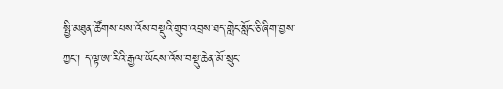སྤྱི་མཐུན་ཚོགས་པས་འོས་བསྡུའི་གྲུབ་འབྲས་ཐད་གླེང་སློང་ཅི་ཞིག་བྱས་ཀྱང་། ད་ལྟ་ཨ་རིའི་རྒྱལ་ཡོངས་འོས་བསྡུ་ཆེན་མོ་སྲུང་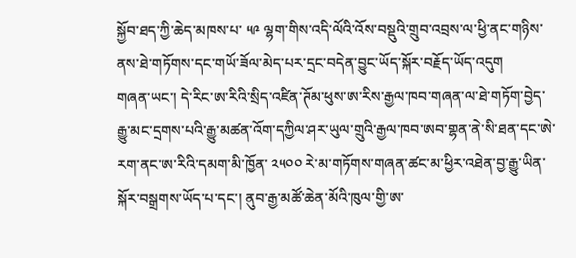སྐྱོབ་ཐད་ཀྱི་ཆེད་མཁས་པ་ ༥༩ ལྷག་གིས་འདི་ལོའི་འོས་བསྡུའི་གྲུབ་འབྲས་ལ་ཕྱི་ནང་གཉིས་ནས་ཐེ་གཏོགས་དང་གཡོ་ཟོལ་མེད་པར་དྲང་བདེན་བྱུང་ཡོད་སྐོར་བརྗོད་ཡོད་འདུག
གཞན་ཡང་། དེ་རིང་ཨ་རིའི་སྲིད་འཛིན་ཊོམ་ཕུས་ཨ་རིས་རྒྱལ་ཁབ་གཞན་ལ་ཐེ་གཏོག་བྱེད་རྒྱུ་མང་དྲགས་པའི་རྒྱུ་མཚན་འོག་དཀྱིལ་ཤར་ཡུལ་གྲུའི་རྒྱལ་ཁབ་ཨབ་གྷན་ནེ་སི་ཐན་དང་ཨེ་རག་ནང་ཨ་རིའི་དམག་མི་ཁྱོན་ ༢༥༠༠ རེ་མ་གཏོགས་གཞན་ཚང་མ་ཕྱིར་འཐེན་བྱ་རྒྱུ་ཡིན་སྐོར་བསྒྲགས་ཡོད་པ་དང་། ནུབ་རྒྱ་མཚོ་ཆེན་མོའི་ཁུལ་གྱི་ཨ་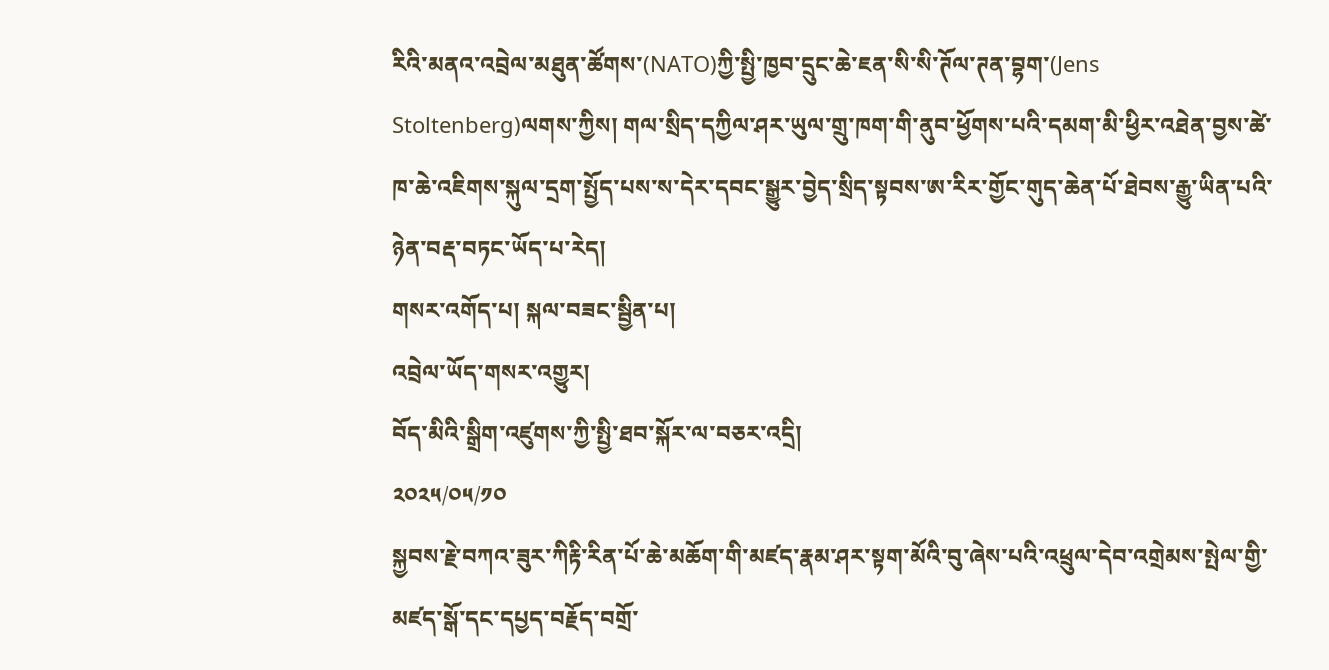རིའི་མནའ་འབྲེལ་མཐུན་ཚོགས་(NATO)ཀྱི་སྤྱི་ཁྱབ་དྲུང་ཆེ་ཇན་སི་སི་ཊོལ་ཊན་བྷག་(Jens Stoltenberg)ལགས་ཀྱིས། གལ་སྲིད་དཀྱིལ་ཤར་ཡུལ་གྲུ་ཁག་གི་ནུབ་ཕྱོགས་པའི་དམག་མི་ཕྱིར་འཐེན་བྱས་ཚེ་ཁ་ཆེ་འཇིགས་སྐུལ་དྲག་སྤྱོད་པས་ས་དེར་དབང་སྒྱུར་བྱེད་སྲིད་སྟབས་ཨ་རིར་གྱོང་གུད་ཆེན་པོ་ཐེབས་རྒྱུ་ཡིན་པའི་ཉེན་བརྡ་བཏང་ཡོད་པ་རེད།
གསར་འགོད་པ། སྐལ་བཟང་སྦྱིན་པ།
འབྲེལ་ཡོད་གསར་འགྱུར།
བོད་མིའི་སྒྲིག་འཛུགས་ཀྱི་སྤྱི་ཐབ་སྐོར་ལ་བཅར་འདྲི།
༢༠༢༥/༠༥/༡༠
སྐྱབས་རྗེ་བཀའ་ཟུར་ཀིརྟི་རིན་པོ་ཆེ་མཆོག་གི་མཛད་རྣམ་ཤར་སྟག་མོའི་བུ་ཞེས་པའི་འཕྲུལ་དེབ་འགྲེམས་སྤེལ་གྱི་མཛད་སྒོ་དང་དཔྱད་བརྗོད་བགྲོ་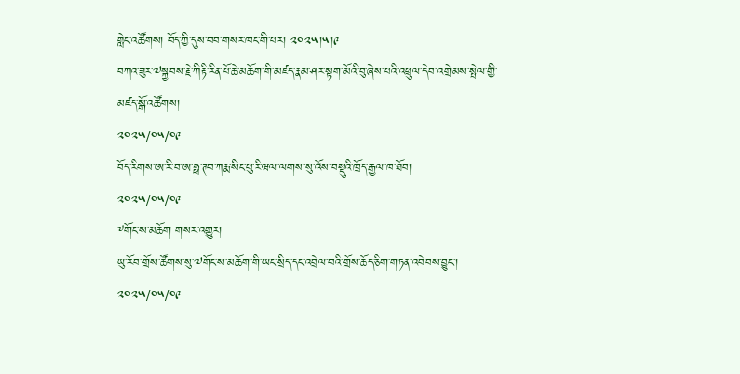གླེང་འཚོགས། བོད་ཀྱི་དུས་བབ་གསར་ཁང་གི་པར། ༢༠༢༥།༥།༩
བཀའ་ཟུར་༧སྐྱབས་རྗེ་ཀིརྟི་རིན་པོ་ཆེ་མཆོག་གི་མཛད་རྣམ་ཤར་སྟག་མོའི་བུ་ཞེས་པའི་འཕྲུལ་དེབ་འགྲེམས་སྤེལ་གྱི་མཛད་སྒོ་འཚོགས།
༢༠༢༥/༠༥/༠༩
བོད་རིགས་ཨ་རི་བ་ཨ་ཧྥ་ཊབ་ཀརྨ་སིང་པུ་རི་ཝལ་ལགས་སུ་འོས་བསྡུའི་ཁྲོད་རྒྱལ་ཁ་ཐོབ།
༢༠༢༥/༠༥/༠༩
༸གོང་ས་མཆོག གསར་འགྱུར།
ཡུ་རོབ་གྲོས་ཚོགས་སུ་༧གོང་ས་མཆོག་གི་ཡང་སྲིད་དང་འབྲེལ་བའི་གྲོས་ཆོད་ཅིག་གཏན་འབེབས་བྱུང་།
༢༠༢༥/༠༥/༠༩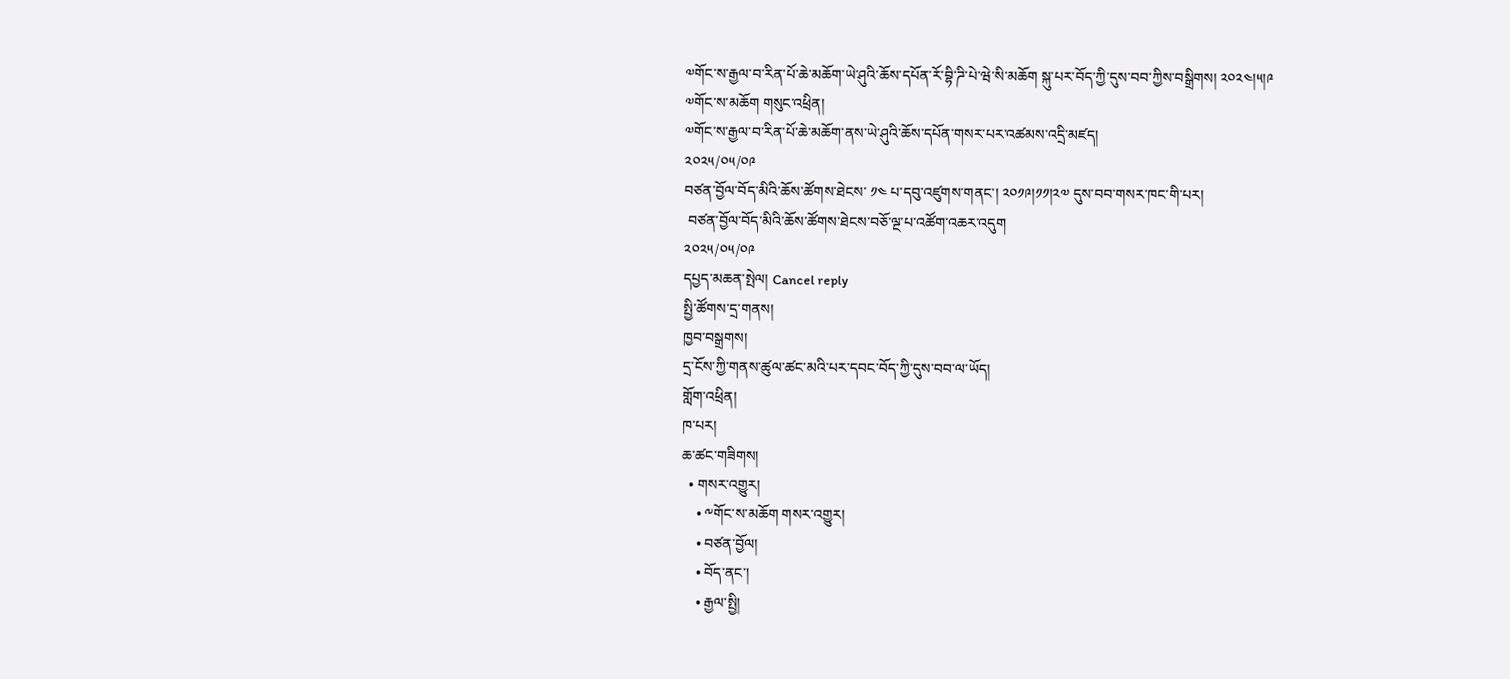༧གོང་ས་རྒྱལ་བ་རིན་པོ་ཆེ་མཆོག་ཡེ་ཤུའི་ཆོས་དཔོན་རོ་བྷི་ཌི་པེ་ཝེ་སི་མཆོག སྐུ་པར་བོད་ཀྱི་དུས་བབ་ཀྱིས་བསྒྲིགས། ༢༠༢༤།༥།༩
༧གོང་ས་མཆོག གསུང་འཕྲིན།
༧གོང་ས་རྒྱལ་བ་རིན་པོ་ཆེ་མཆོག་ནས་ཡེ་ཤུའི་ཆོས་དཔོན་གསར་པར་འཚམས་འདྲི་མཛད།
༢༠༢༥/༠༥/༠༩
བཙན་བྱོལ་བོད་མིའི་ཆོས་ཚོགས་ཐེངས་ ༡༤ པ་དབུ་འཛུགས་གནང་། ༢༠༡༩།༡༡།༢༧ དུས་བབ་གསར་ཁང་གི་པར།
 བཙན་བྱོལ་བོད་མིའི་ཆོས་ཚོགས་ཐེངས་བཅོ་ལྔ་པ་འཚོག་འཆར་འདུག
༢༠༢༥/༠༥/༠༩
དཔྱད་མཆན་སྤེལ། Cancel reply
སྤྱི་ཚོགས་དྲ་གནས།
ཁྱབ་བསྒྲགས།
དྲ་ངོས་ཀྱི་གནས་ཚུལ་ཚང་མའི་པར་དབང་བོད་ཀྱི་དུས་བབ་ལ་ཡོད།
གློག་འཕྲིན།
ཁ་པར།
ཆ་ཚང་གཟིགས།
  • གསར་འགྱུར།
    • ༸གོང་ས་མཆོག གསར་འགྱུར།
    • བཙན་བྱོལ།
    • བོད་ནང་།
    • རྒྱལ་སྤྱི།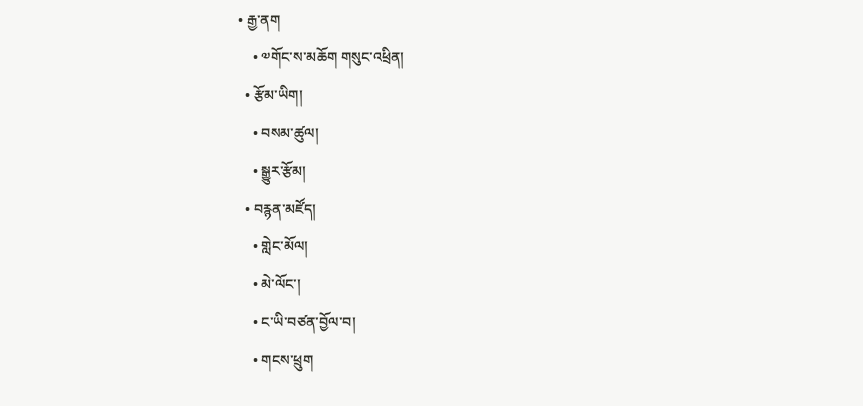• རྒྱ་ནག
    • ༧གོང་ས་མཆོག གསུང་འཕྲིན།
  • རྩོམ་ཡིག།
    • བསམ་ཚུལ།
    • སྒྱུར་རྩོམ།
  • བརྙན་མཛོད།
    • གླེང་མོལ།
    • མེ་ལོང་།
    • ང་ཡི་བཙན་བྱོལ་བ།
    • གངས་ཕྲུག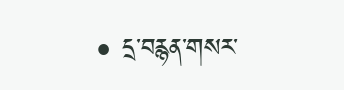• དྲ་བརྙན་གསར་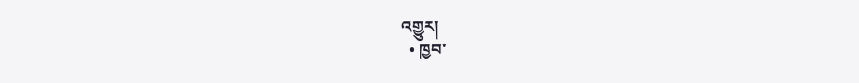འགྱུར།
  • ཁྱབ་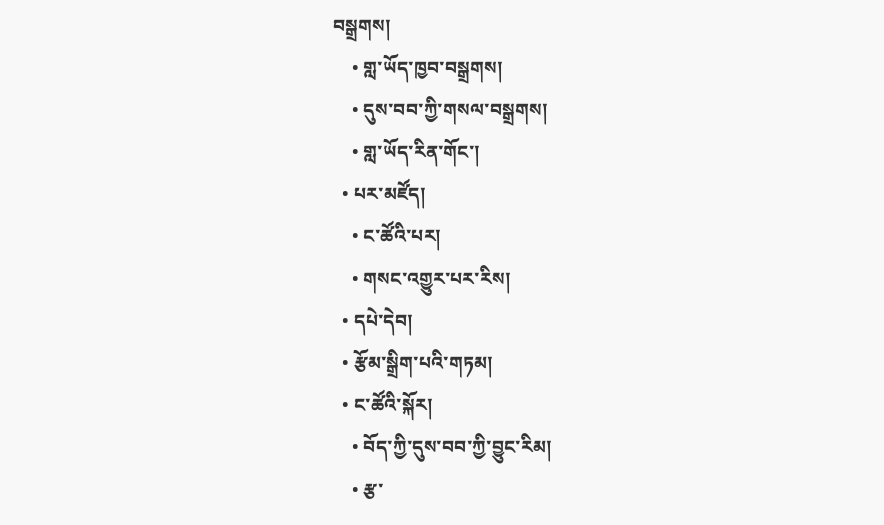བསྒྲགས།
    • གླ་ཡོད་ཁྱབ་བསྒྲགས།
    • དུས་བབ་ཀྱི་གསལ་བསྒྲགས།
    • གླ་ཡོད་རིན་གོང་།
  • པར་མཛོད།
    • ང་ཚོའི་པར།
    • གསང་འགྱུར་པར་རིས།
  • དཔེ་དེབ།
  • རྩོམ་སྒྲིག་པའི་གཏམ།
  • ང་ཚོའི་སྐོར།
    • བོད་ཀྱི་དུས་བབ་ཀྱི་བྱུང་རིམ།
    • རྩ་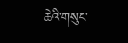ཆེའི་གསུང་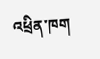འཕྲིན་ཁག